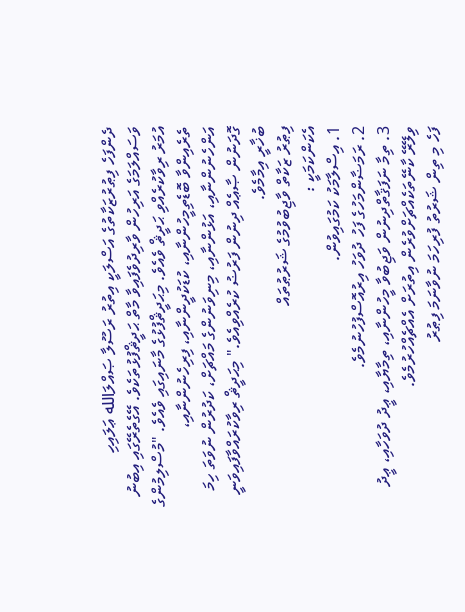ދެންފަހެ ފިޠުރުޒަކާތުގެ އަސްލަކީ އިތުރު ރަސޫލާ ޞައްލަالله ޢަލައިހި ވަސައްލަމަގެ އަރިހުން ވާރިދުވެފައިވާ މާތް ޙަދީޘްފުޅުތަކެވެ. އޭގެތެރޭގައި އިބުނު އުމަރު ރިވާކުރެއްވި ޙަދީޘް ވެއެވެ. މިޙަދީޘްފުޅުގެ މާނައިގައި ވެއެވެ. "މުސްލިމުންގެ ތެރެއިންވާ ބޮޑެތިމީހުންނާއި، ކުޑަކުދީންނާއި، ފިރިހެނުންނާއި، އަންހެނުންނާއި، އަޅުންނާއި، މިނިވަނުންގެ މައްޗަށް، ކަދުރުން ނުވަތަ ހިމަ ގޮދަނުން ޞާޢެއް ދިނުން ފަރުޟު ކުރެއްވިއެވެ." މިޙަދީޘް ރިވާކުރައްވާފައިވަނީ ބުޚާރީ އިމާމެވެ.
ފިޠުރު ޒަކާތް ވާޖިބުވުމުގެ ޝަރުޠުތައް
އެކަންކަމަކީ :
1. އިސްލާމަކު ކަމުގައިވުން.
2. ރަމަޟާންމަހުގެ ފަހު ދުވަހު އިރުއޮސްފުހުނުމެވެ.
3. ތިމާ ނަފަޤާތްދިނުން ވަޖިބުވާ މީހުންނާއި، ތިމާޔާއި، ޢީދު ދުވަހާއި، ޢީދު ވިލޭރޭ ކާނޭތަކެއްޗަށްވުރެން އިތުރަށް އެއްޗެއްހުރުމެވެ.
ފަހެ މި ތިން ޝަރުތު ފުރިހަމަ ނުވާނަމަ ފިޠުރު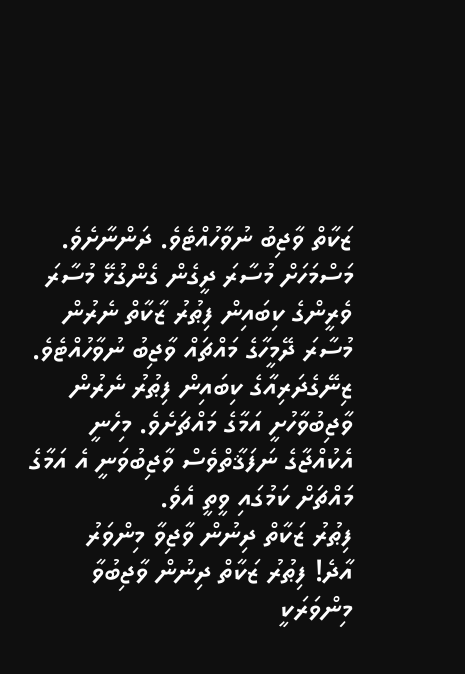ޒަކާތް ވާޖިބު ނުވާހުއްޓެވެ. ދަންނާށެވެ. މަސްމަހަށް މުސާރަ ދީގެން ގެންގުޅޭ މުސާރަ ވެރީންގެ ކިބައިން ފިޠުރު ޒާކާތް ނެރުން މުސާރަ ދޭމީހާގެ މައްޗައް ވާޖިބު ނުވާހުއްޓެވެ. ޒިނޭގެދަރިއާގެ ކިބައިން ފިޠުރު ނެރުން ވާޖިބުވާހުށީ އަމާގެ މައްޗަށެވެ. މިހެނީ އެކުއްޖާގެ ނަފަޤާތްވެސް ވާޖިބުވަނީ އެ އަމާގެ މައްޗަށް ކަމުގައި ވީތީ އެވެ.
ފިޠުރު ޒަކާތް ދިނުން ވާޖިވާ މިންވަރު
އާދެ! ފިޠުރު ޒަކާތް ދިނުން ވާޖިބުވާ މިންވަރަކީ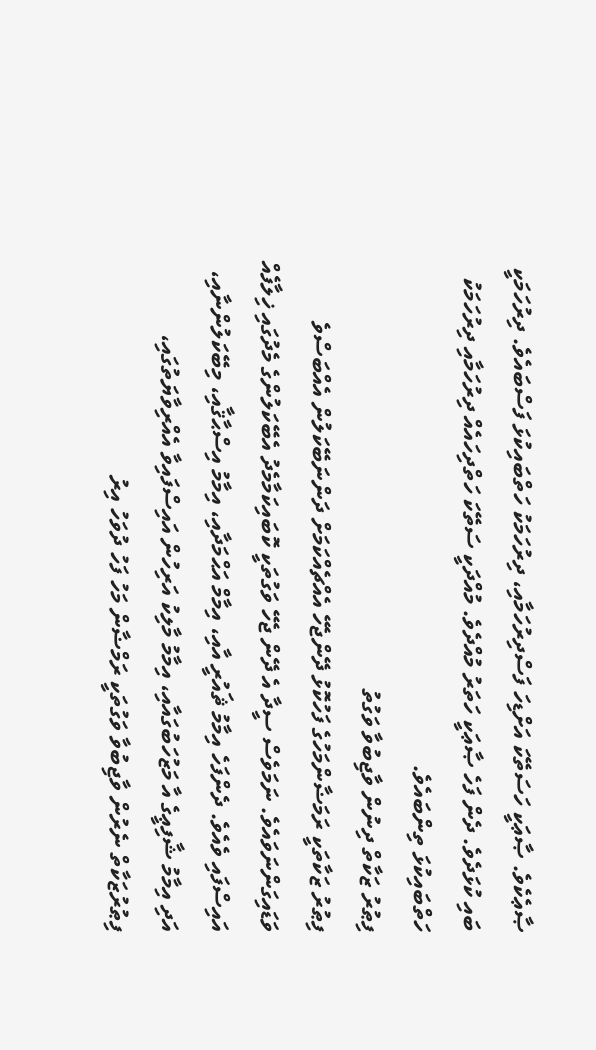ޞާޢެކެވެ. ޞާޢަކީ ހަސަތޭކަ އަށްޑިހަ ފަސްދިރުހަމާއި، ދިރުހަމަކު ހަތްބައިކުޅަ ފަސްބައެވެ. ދިރުހަމަކީ ބައި ކުޅަދެވެ. ދެން ފަހެ ޞާޢަކީ ހަތަރު މުއްދެވެ. މުއްދަކީ ސަތޭކަ ހަތްދިހައެއް ދިރުހަމާއި ދިރުހަމަކު ހަތްބައިކުޅަ ތިންބައެވެ.
ފިޠުރު ޒަކާތް ދިނުން ވާޖިބުވާ ވަގުތު
ފިޠުރު ޒަކާތަކީ ރަމަޟާންމަހުގެ ފަހުކޮޅު ދޭންޖެހޭ އެއްޗެއްކަމަށް ދަންނަބޭކަލުން އެއްބަސްވެ ވަޑައިގަންނަވައެވެ. ނަމަވެސް ސީދާ އެ ދޭން ޖެހޭ ވަގުތަކީ ކޮބައިކަމާމެދު އެބޭކަލުންގެ މެދުގައި ޚިލާފެއް އައިސްފައި ވެއެވެ. ދެންފަހެ އިމާމު ޘައުރީ އާއި، އިމާމް އަޙްމަދާއި، އިމާމު އިސްޙާޤާއި، މިބޭކަލުންނާއި، އަދި އިމާމު ޝާފިޢީގެ އާ މަޒުހަބުގައާއި، އިމާމު މާލިކު އަރިހުން އައިސްފައިވާ އެއްރިވާޔަތުގައި، ފިޠުރުޒަކާތް ނެރުން ވާޖިބުވާ ވަގުތަކީ ރަމްޟާން މަހު ފަހު ދުވަހު އިރު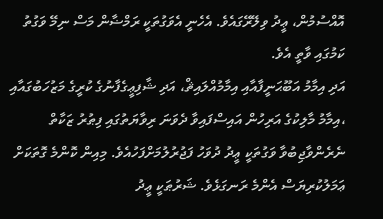އޮއްސުމުން، ޢީދު ވިލޭރޭގައެވެ. އެހެނީ އެވަގުތަކީ ރަމްޟާން މަސް ނިމޭ ވަގުތު ކަމުގައި ވާތީ އެވެ.
އަދި އިމާމު އަބޫޙަނީފާއާއި އިމާމުއްލައިޘް، އަދި ޝާފިޢީގެފާނުގެ ކުރީގެ މަޒުހަބުގައާއި ،އިމާމު މާލިކުގެ އަރިހުން އައިސްފައިވާ ދެވަނަ ރިވާޔަތުގައި ފިޠުރު ޒަކާތް ނެރެންވާޖިބުވާ ވަގުތަކީ ޢީދު ދުވަހު ފަޖުރުލުމަށްފަހުއެވެ. މިއިން ކޮންމެ ގޮތަކަށް ޢަމަލުކުރިޔަސް އެންމެ ރަނގަޅެވެ. ޝަރުޠަކީ ޢީދު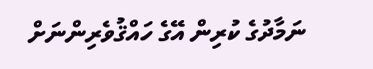ނަމާދުގެ ކުރިން އޭގެ ހައްޤުވެރިންނަށް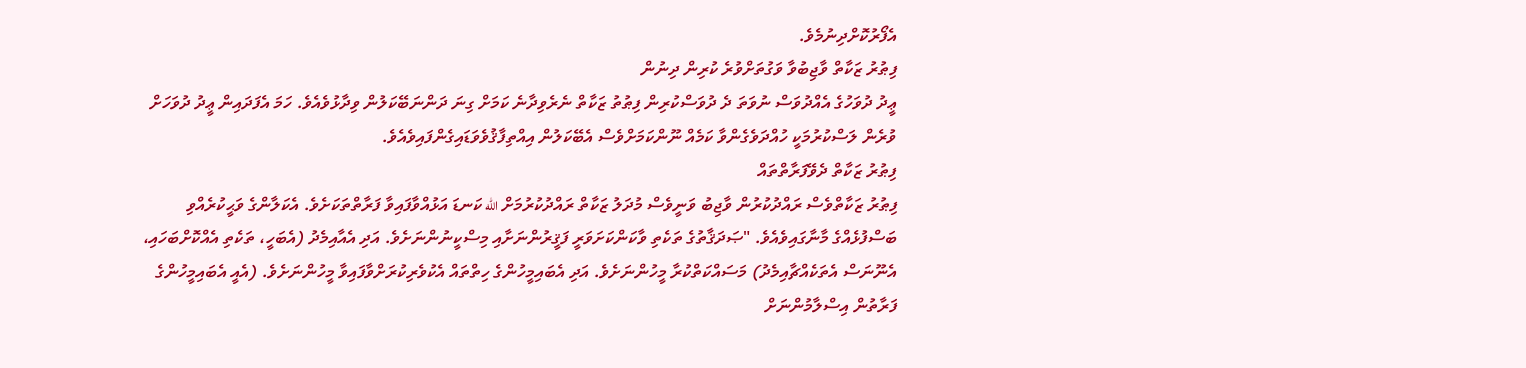އެފޯރުކޮށްދިނުމެވެ.
ފިޠުރު ޒަކާތް ވާޖިބުވާ ވަގުތަށްވުރެ ކުރިން ދިނުން
ޢީދު ދުވަހުގެ އެއްދުވަސް ނުވަތަ ދެ ދުވަސްކުރިން ފިޠުތު ޒަކާތް ނެރެވިދާނެ ކަމަށް ގިނަ ދަންނަބޭކަލުން ވިދާޅުވެއެވެ. ހަމަ އެފަދައިން ޢީދު ދުވަހަށް ވުރެން ލަސްކުރުމަކީ ހުއްދަވެގެންވާ ކަމެއް ނޫންކަމަށްވެސް އެބޭކަލުން އިއްތިފާޤުވެވަޑައިގެންފައިވެއެވެ.
ފިޠުރު ޒަކާތް ދެވޭފަރާތްތައް
ފިޠުރު ޒަކާތްވެސް ރައްދުކުރުން ވާޖިބު ވަނީވެސް މުދަލު ޒަކާތް ރައްދުކުރުމަށް الله ކަނޑަ އަޅުއްވާފައިވާ ފަރާތްތަކަށެވެ. އެކަލާންގެ ވަޙީކުރެއްވި ބަސްފުޅެއްގެ މާނާގައިވެއެވެ. "ޞަދަޤާތުގެ ތަކެތި ވާކަންކަށަވަރީ ފަޤީރުންނަށާއި މިސްކީނުންނަށެވެ. އަދި އެއާއިމެދު (އެބަހީ، ތަކެތި އެއްކޮށްބަހައި، އެނޫނަސް އެތަކެއްޗާއިމެދު) މަސައްކަތްކުރާ މީހުންނަށެވެ. އަދި އެބައިމީހުންގެ ހިތްތައް އެކުވެރިކުރަށްވާފައިވާ މީހުންނަށެވެ. (އެއީ އެބައިމީހުންގެ ފަރާތުން އިސްލާމުންނަށް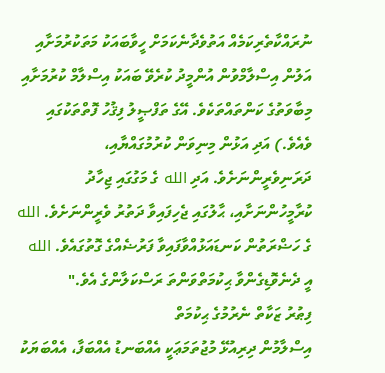ނުރައްކާތެރިކަމެއް އަތުވެދާނެކަމަށް ހީވާބައަކު މަތަކުރުމަށާއި އަލުން އިސްލާމްވުން އުންމީދު ކުރެވޭ ބައަކު އިސްލާމް ކުރުމަށާއި މިބާވަތުގެ ކަންތައްތަކެވެ. އޭގެ ތަފްޞީލު ފިޤުހު ފޮތްތަކުގައި ވެއެވެ.) އަދި އަޅުން މިނިވަން ކުރުމުގައްޔާއި، ދަރަނިވެރީންނަށެވެ. އަދި الله ގެ މަގުގައި ޖިހާދު ކުރާމީހުންނަށާއި، ޙާލުގައި ޖެހިފައިވާ ދަތުރު ވެރީންނަށެވެ. الله ގެ ހަޟްރަތުން ކަނޑައަޅުއްވާފައިވާ ފަރުޟެއްގެ ގޮތުގައެވެ. الله އީ ދެނެވޮޑިގެންވާ ޙިކުމަތްވަންތަ ރަސްކަލާންގެ އެވެ."
ފިޠުރު ޒަކާތް ނެރުމުގެ ޙިކުމަތް
އިސްލާމުން ދިރިއުޅޭ މުޖުތަމަޢަކީ އެއްބަނޑު އެއްބަފާ، އެއްބަޔަކު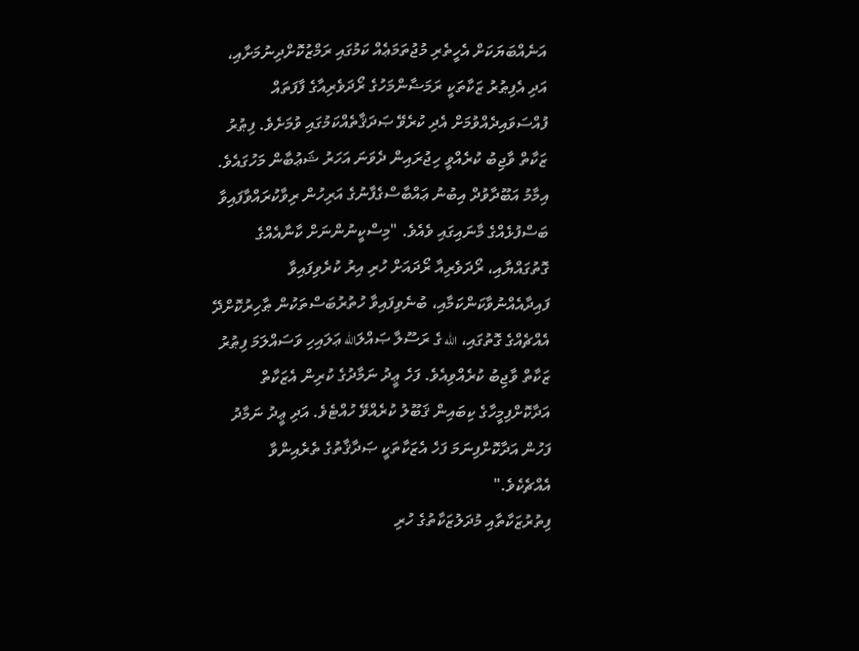އަނެއްބަޔަކަށް އެހީތެރި މުޖުތަމަޢެއް ކަމުގައި ރަމްޒުކޮށްދިނުމަށާއި، އަދި އެފިޠުރު ޒަކާތަކީ ރަމަޟާންމަހުގެ ރޯދަވެރިއާގެ ފާފަތައް ފުއްސަވައިދެއްވުމަށް އެދި ކުރެވޭ ޞަދަޤާތެއްކަމުގައި ވުމަށެވެ. ފިޠުރު ޒަކާތް ވާޖިބު ކުރެއްވީ ހިޖުރައިން ދެވަނަ އަހަރު ޝަޢުބާން މަހުގައެވެ.
އިމާމު އަބޫދާވުދް އިބުނު ޢައްބާސްގެފާނުގެ އަރިހުން ރިވާކުރައްވާފައިވާ ބަސްފުޅެއްގެ މާނައިގައި ވެއެވެ. "މިސްކީނުންނަށް ކާނާއެއްގެ ގޮތުގައްޔާއި، ރޯދަވެރިއާ ރޯދައަށް ހުރި އިރު ކުރެވިފައިވާ ފައިދާއެއްނުވާކަންކަމާއި، ބުނެވިފައިވާ ހުތުރުބަސްތަކުން ޠާހިރުކޮށްދޭ އެއްޗެއްގެ ގޮތުގައި، الله ގެ ރަސޫލާ ޞައްލަالله ޢަލައިހި ވަސައްލަމަ ފިޠުރު ޒަކާތް ވާޖިބު ކުރެއްވިއެވެ. ފަހެ ޢީދު ނަމާދުގެ ކުރިން އެޒަކާތް އަދާކޮށްފިމީހާގެ ކިބައިން ޤަބޫލު ކުރެއްވޭ ހުއްޓެވެ. އަދި ޢީދު ނަމާދު ފަހުން އަދާކޮށްފިނަމަ ފަހެ އެޒަކާތަކީ ޞަދާޤާތުގެ ތެރެއިންވާ އެއްޗެކެވެ."
ފިތުރުޒަކާތާއި މުދަލުޒަކާތުގެ ހުރި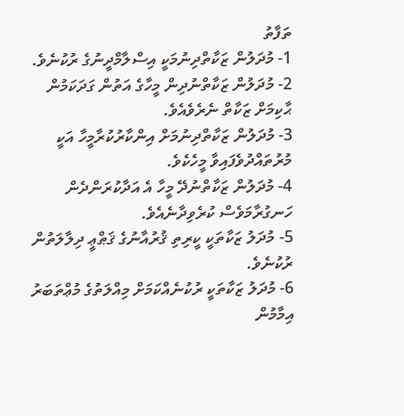ތަފާތު
1- މުދަލުން ޒަކާތްދިނުމަކީ އިސްލާމްދީނުގެ ރުކުނެވެ.
2- މުދަލުން ޒަކާތްނުދިން މީހާގެ އަތުން ގަދަކަމުން ޙާކިމަށް ޒަކާތް ނެރެވެއެވެ.
3- މުދަލުން ޒަކާތްދިނުމަށް އިންކާރުކުރާމީހާ އަކީ މުރުތައްދުވެފައިވާ މީހެކެވެ.
4- މުދަލުން ޒަކާތްނުދޭ މީހާ އެ އަދާކުރަންދެން ހަނގުރާމަވެސް ކުރެވިދާނެއެވެ.
5- މުދަލު ޒަކާތަކީ ކީރިތި ޤުރުއާނުގެ ޤަޠްޢީ ދިލާލަތުން ރުކުނެވެ.
6- މުދަލު ޒަކާތަކީ ރުކުނެއްކަމަށް މިއްލަތުގެ މުޢްތަބަރު އިމާމުން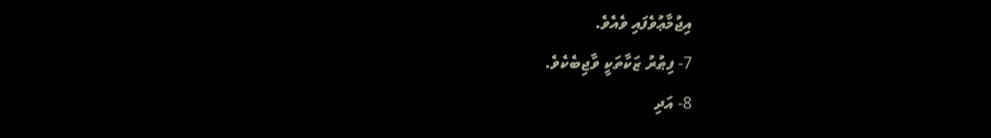އިޖުމާޢުވެފައި ވެއެވެ.
7- ފިޠުރު ޒަކާތަކީ ވާޖިބެކެވެ.
8- އަދި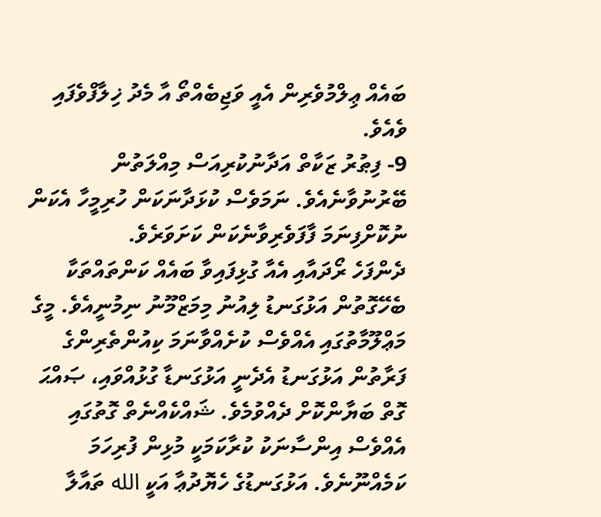ބައެއް ޢިލްމުވެރިން އެއީ ވަޖިބެއްތޯ އާ މެދު ޚިލާފްވެފައި ވެއެވެ.
9- ފިޠުރު ޒަކާތް އަދާނުކުރިއަސް މިއްލަތުން ބޭރުނުވާނެއެވެ. ނަމަވެސް ކުޅަދާނަކަން ހުރިމީހާ އެކަން ނުކޮށްފިނަމަ ފާފަވެރިވާނެކަން ކަށަވަރެވެ.
ދެންފަހެ ރޯދައާއި އެއާ ގުޅިފައިވާ ބައެއް ކަންތައްތަކާ ބެހޭގޮތުން އަޅުގަނޑު ލިއުނު މިމަޒްމޫނު ނިމުނީއެވެ. މީގެ މަޢްލޫމާތުގައި އެއްވެސް ކުށެއްވާނަމަ ކިއުންތެރިންގެ ފަރާތުން އަޅުގަނޑު އެދެނީ އަޅުގަނޑާ ގުޅުއްވައި، ޞައްޙަ ގޮތް ބަޔާންކޮށް ދެއްވުމެވެ. ޝައްކެއްނެތް ގޮތުގައި އެއްވެސް އިންސާނަކު ކުރާކަމަކީ މުޅިން ފުރިހަމަ ކަމެއްނޫނެވެ. އަޅުގަނޑުގެ ހެޔޮދުޢާ އަކީ الله ތައާލާ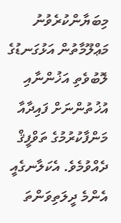މިބަޔާންކުރެވުނު މަޢްލޫމާތުން އަޅުގަނޑުގެ ލޮބުވެތި އަޚުންނާއި އުޚުތުންނަށް ފައިދާއާ މަންފާކުރުމުގެ ތަވްފީޤް ދެއްވުމެވެ. އެކަލާނގެއީ އެންމެ ދީލަތިވަންތަ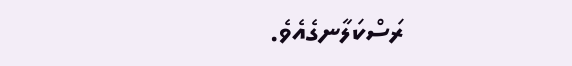ރަސްކަލާނގެއެވެ.